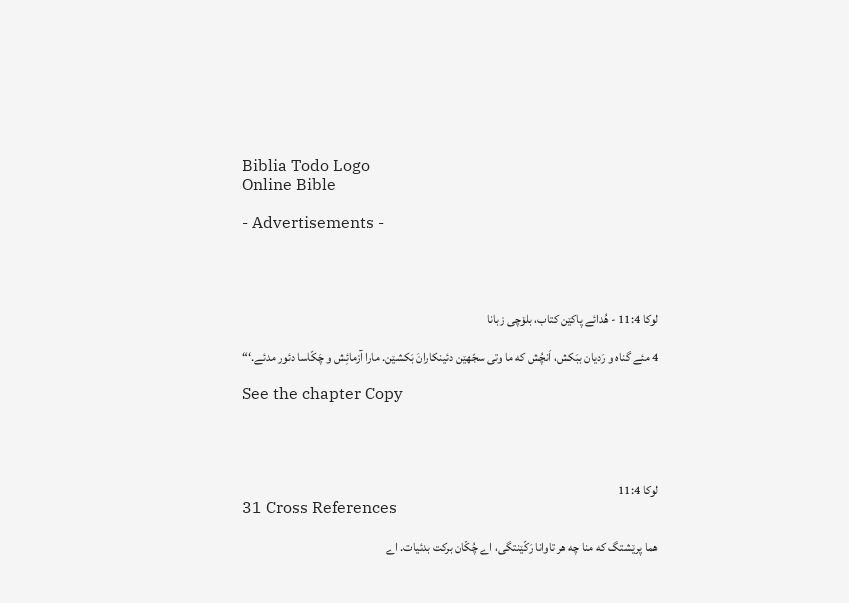Biblia Todo Logo
Online Bible

- Advertisements -




لوکا 11:4 - هُدائے پاکێن کتاب، بلۆچی زبانا

4 مئے گناه و رَدیان ببَکش، اَنچُش که ما وتی سجّهێن دئینکارانَ بَکشێن. مارا آزمائِش و چَکّاسا دئور مدئے.‘“

See the chapter Copy




لوکا 11:4
31 Cross References

هما پرێشتگ که منا چه هر تاوانا رَکّێنتگی، اے چُکّان برکت بدئیات. اے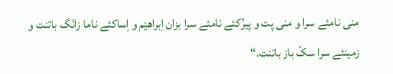منی نامئے سرا و منی پت و پیرُکئے نامئے سرا بزان اِبراهێم و اِساکئے ناما زانَگ باتنت و زمینئے سرا سکّ باز باتنت.“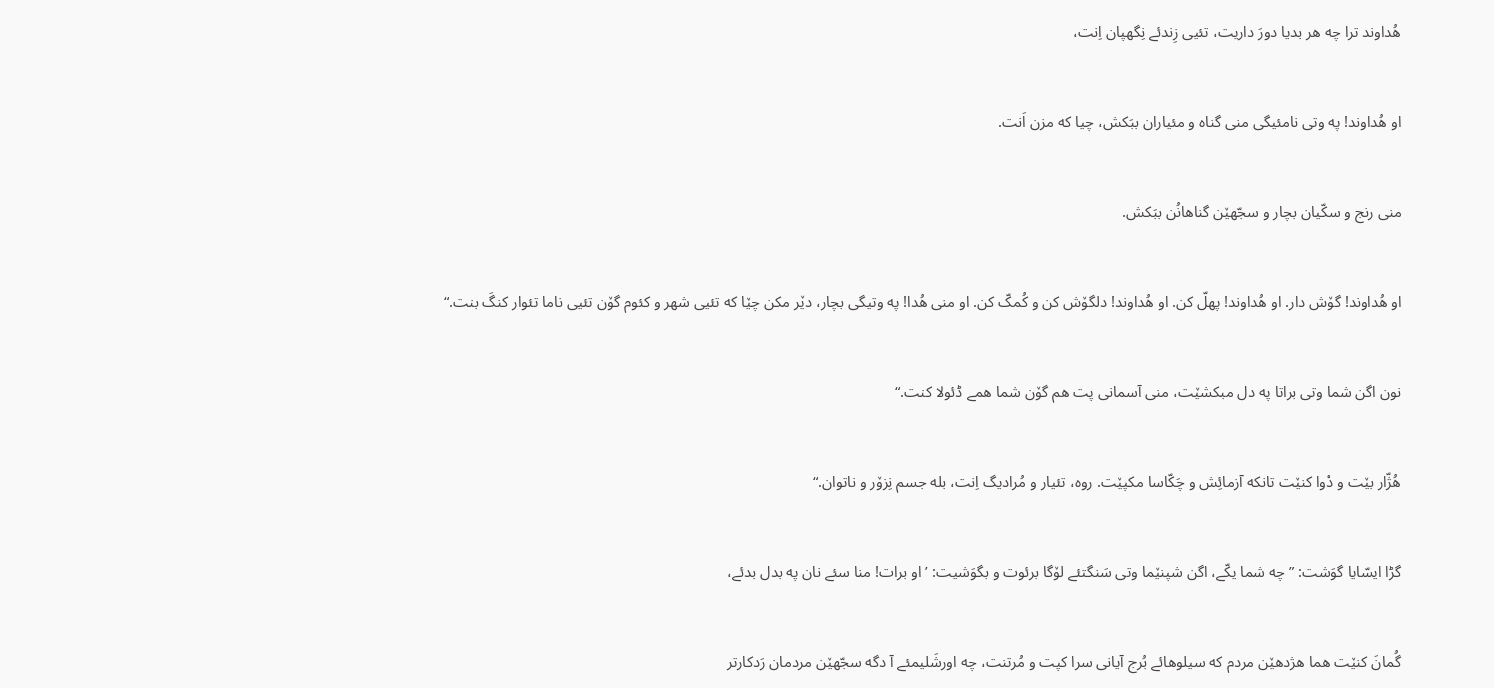هُداوند ترا چه هر بدیا دورَ داریت، تئیی زِندئے نِگهپان اِنت،


او هُداوند! په وتی نامئیگی منی گناه و مئیاران ببَکش، چیا که مزن اَنت.


منی رنج و سکّیان بچار و سجّهێن گناهانُن ببَکش.


او هُداوند! گۆش دار. او هُداوند! پهلّ کن. او هُداوند! دلگۆش کن و کُمکّ کن. او منی هُدا! په وتیگی بچار، دێر مکن چێا که تئیی شهر و کئوم گۆن تئیی ناما تئوار کنگَ بنت.“


نون اگن شما وتی براتا په دل مبکشێت، منی آسمانی پت هم گۆن شما همے ڈئولا کنت.“


هُژّار بێت و دْوا کنێت تانکه آزمائِش و چَکّاسا مکپێت. روه، تئیار و مُرادیگ اِنت، بله جسم نِزۆر و ناتوان.“


گڑا ایسّایا گوَشت: ”چه شما یکّے، اگن شپنێما وتی سَنگتئے لۆگا برئوت و بگوَشیت: ’او برات! منا سئے نان په بدل بدئے،


گُمانَ کنێت هما هژدهێن مردم که سیلوهائے بُرج آیانی سرا کپت و مُرتنت، چه اورشَلیمئے آ دگه سجّهێن مردمان رَدکارتر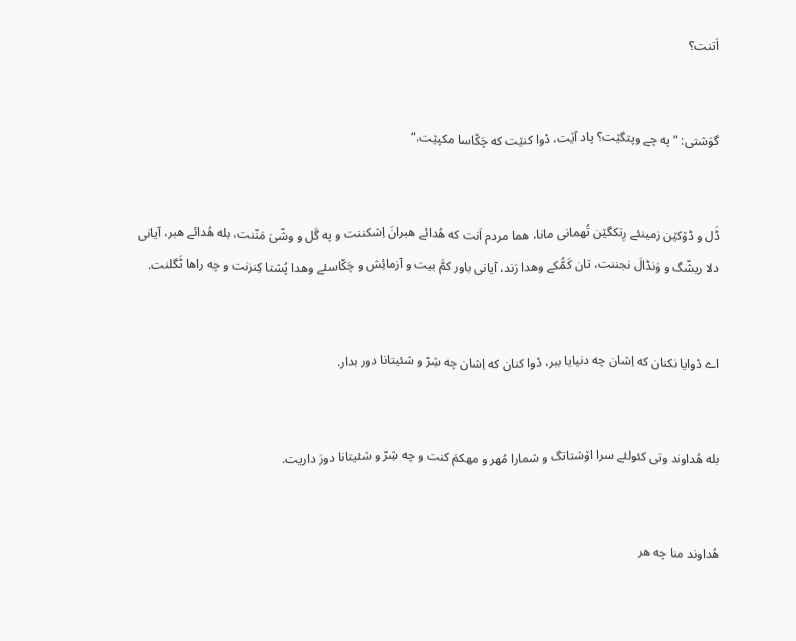اَتنت؟


گوَشتی: ”په چے وپتگێت؟ پاد آێت، دْوا کنێت که چَکّاسا مکپێت.“


ڈَل و ڈۆکێن زمینئے رِتکگێن تُهمانی مانا، هما مردم اَنت که هُدائے هبرانَ اِشکننت و په گَل و وشّیَ مَنّنت، بله هُدائے هبر، آیانی دلا ریشّگ و وَنڈالَ نجننت، تان کَمُّکے وهدا رَند، آیانی باور کمَّ بیت و آزمائِش و چَکّاسئے وهدا پُشتا کِنزنت و چه راها ٹَگلنت.


اے دْوایا نکنان که اِشان چه دنیایا ببر، دْوا کنان که اِشان چه شِرّ و شئیتانا دور بدار.


بله هُداوند وتی کئولئے سرا اۆشتاتگ و شمارا مُهر و مهکمَ کنت و چه شِرّ و شئیتانا دورَ داریت.


هُداوند منا چه هر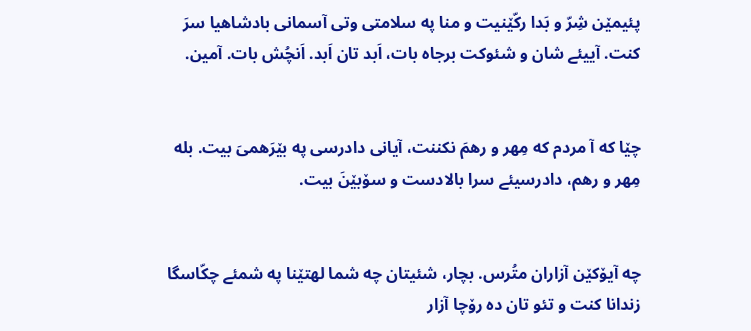پئیمێن شِرّ و بَدا رکّێنیت و منا په سلامتی وتی آسمانی بادشاهیا سرَ کنت. آییئے شان و شئوکت برجاه بات، اَبد تان اَبد. اَنچُش بات. آمین.


چێا که آ مردم که مِهر و رهمَ نکننت، آیانی دادرسی په بێرَهمیَ بیت. بله مِهر و رهم، دادرسیئے سرا بالادست و سۆبێنَ بیت.


چه آیۆکێن آزاران متُرس. بچار، شئیتان چه شما لهتێنا په شمئے چکّاسگا زندانا کنت و تئو تان ده رۆچا آزار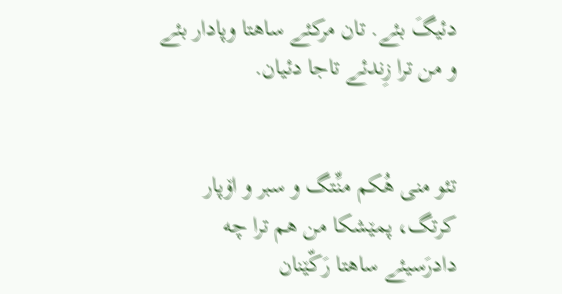دئیگَ بئے. تان مرکئے ساهتا وپادار بئے و من ترا زِندئے تاجا دئیان.


تئو منی هُکم منِّتگ و سبر و اۆپار کرتگ، پمێشکا من هم ترا چه دادرَسیئے ساهتا رَکّێنان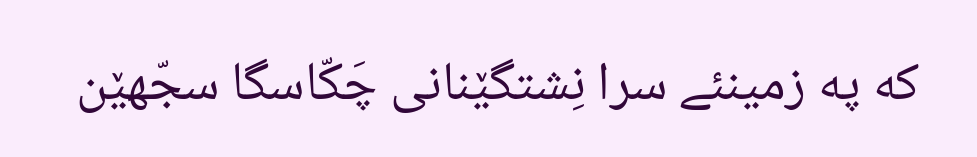که په زمینئے سرا نِشتگێنانی چَکّاسگا سجّهێن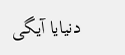دنیایا آیگی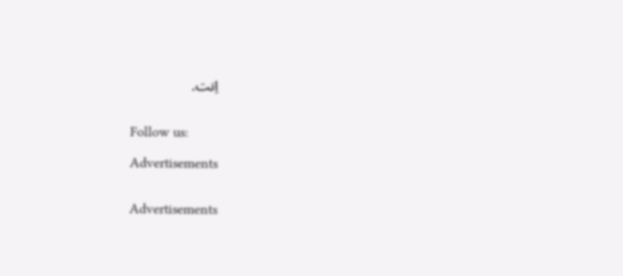اِنت.


Follow us:

Advertisements


Advertisements